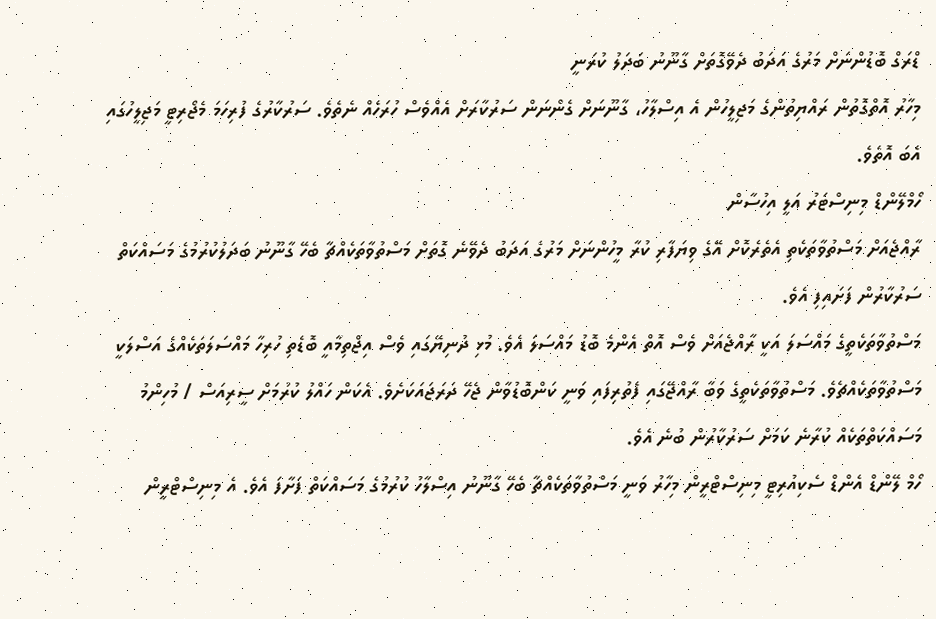ޑްރަގް ބޮޑުންނަށް މަރުގެ އަދަބު ދެވޭގޮތަށް ގާނޫނު ބަދަލު ކުރަނީ
މިހާރު އޮތްގޮތުން ރައްޔިތުންގެ މަޖިލީހުން އެ އިސްލާހު، ގާނޫނަށް ގެންނަން ސަރުކާރަށް އެއްވެސް ހުރަހެއް ނެތެވެ. ސަރުކާރުގެ ފުރިހަމަ މެޖޯރިޓީ މަޖިލީހުގައި އެބަ އޮތެވެ.
ހޯމްލޭންޑް މިނިސްޓަރު އަލީ އިހުސާން
ރާއްޖެއަށް މަސްތުވާތަކެތި އެތެރެކޮށް އޭގެ ވިޔަފާރި ކުރާ މީހުންނަށް މަރުގެ އަދަބު ދެވޭނެ ގޮތަށް މަސްތުވާތަކެއްޗާ ބެހޭ ގާނޫނު ބަދަލުކުރުމުގެ މަސައްކަތް ސަރުކާރުން ފަށައިފި އެވެ.
މަސްތުވާތަކެތީގެ މައްސަލަ އަކީ ރާއްޖެއަށް ވެސް އޮތް އެންމެ ބޮޑު މައްސަލަ އެވެ. މުޅި ދުނިޔޭގައި ވެސް އިޖްތިމާއީ ބޮޑެތި ހުރިހާ މައްސަލަތަކެއްގެ އަސްލަކީ މަސްތުވާތަކެއްޗެވެ. މަސްތުވާތަކެތީގެ ވަބާ ރާއްޖޭގައި ފެތުރިފައި ވަނީ ކަންބޮޑުވާން ޖެހޭ ދަރަޖައަކަށެވެ. އެކަން ހައްލު ކުރުމަށް ސީރިއަސް / މުހިންމު މަސައްކަތްތަކެއް ކުރާނެ ކަމަށް ސަރުކާރުން ބުނެ އެވެ.
ހޯމް ލޭންޑް އެންޑް ސެކިއުރިޓީ މިނިސްޓްރީން މިހާރު ވަނީ މަސްތުވާތަކެއްޗާ ބެހޭ ގާނޫނު އިސްލާހު ކުރުމުގެ މަސައްކަތް ފަށާފަ އެވެ. އެ މިނިސްޓްރީން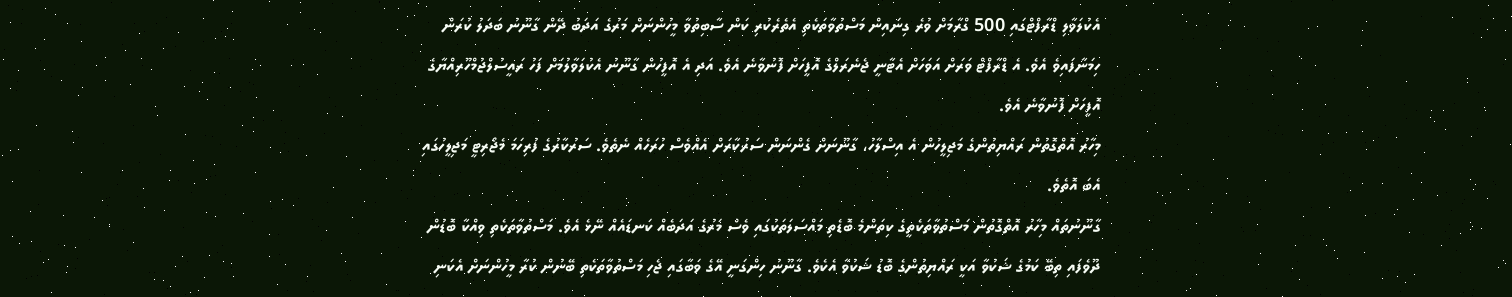އެކުލަވާލި ޑްރާފްޓްގައި 500 ގްރާމަށް ވުރެ ގިނައިން މަސްތުވާތަކެތި އެތެރެކުރި ކަން ސާބިތުވާ މީހުންނަށް މަރުގެ އަދަބު ދޭން ގާނޫނު ބަދަލު ކުރަން ހިމަނާފައިވެ އެވެ. އެ ޑްރާފްޓް ވަރަށް އަވަހަށް އެޓާނީ ޖެނެރަލްގެ އޮފީހަށް ފޮނުވާނެ އެވެ. އަދި އެ އޮފީހުން ގާނޫނު އެކުލަވާލުމަށް ފަހު ރައީސުލްޖުމްހޫރިއްޔާގެ އޮފީހަށް ފޮނުވާނެ އެވެ.
މިހާރު އޮތްގޮތުން ރައްޔިތުންގެ މަޖިލީހުން އެ އިސްލާހު، ގާނޫނަށް ގެންނަން ސަރުކާރަށް އެއްވެސް ހުރަހެއް ނެތެވެ. ސަރުކާރުގެ ފުރިހަމަ މެޖޯރިޓީ މަޖިލީހުގައި އެބަ އޮތެވެ.
ގާނޫނުތައް މިހާރު އޮތްގޮތުން މަސްތުވާތަކެތީގެ ކިތަންމެ ބޮޑެތި މައްސަލަތަކުގައި ވެސް މަރުގެ އަދަބެއް ކަނޑައެއް ނޭޅެ އެވެ. މަސްތުވާތަކެތި ވިއްކާ ބޮޑުން ދޫވެފައި ތިބޭ ކަމުގެ ޝަކުވާ އަކީ ރައްޔިތުންގެ ބޮޑު ޝަކުވާ އެކެވެ. ގާނޫނު ހިންގަނީ އޭގެ ވަބާގައި ޖެހި މަސްތުވާތަކެތި ބޭނުން ކުރާ މީހުންނަށް އެކަނި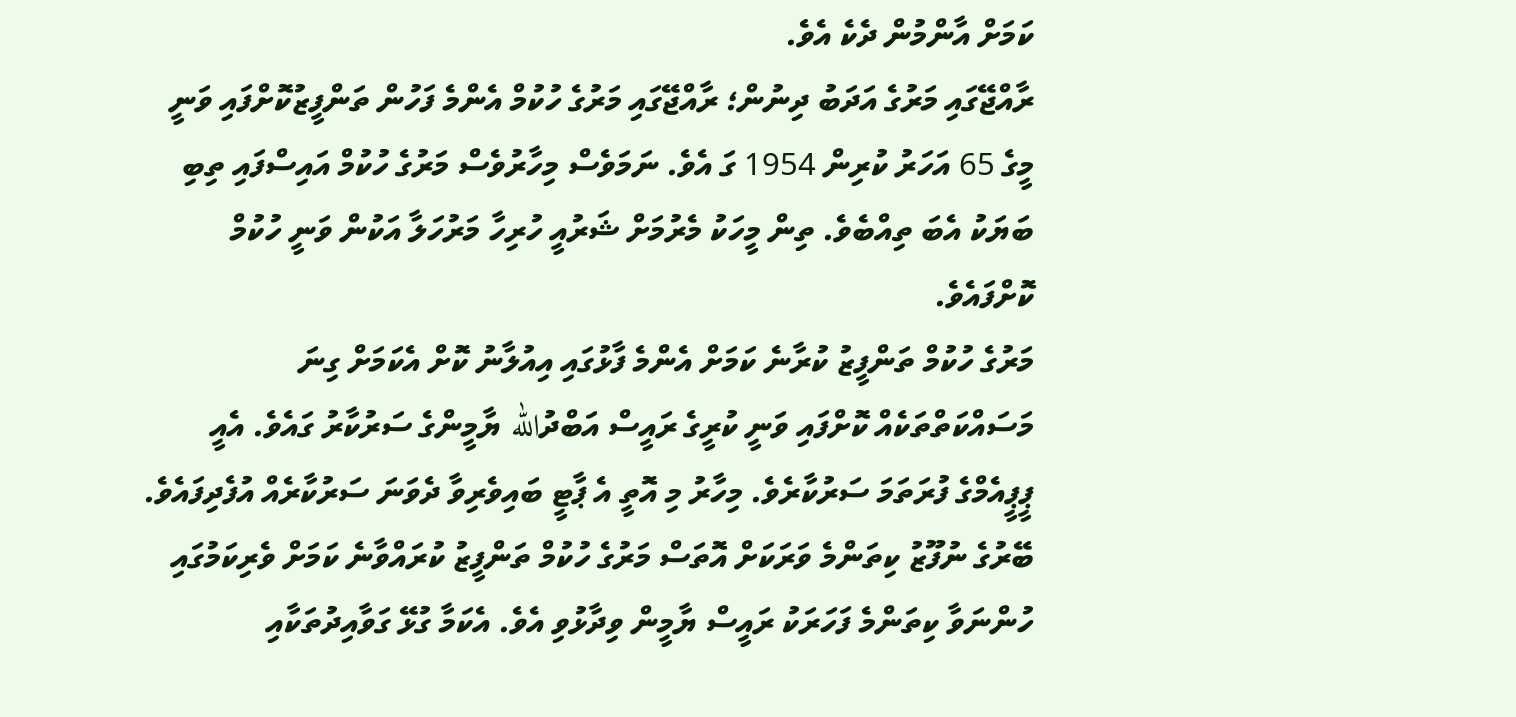ކަމަށް އާންމުން ދެކެ އެވެ.
ރާއްޖޭގައި މަރުގެ އަދަބު ދިނުން؛ ރާއްޖޭގައި މަރުގެ ހުކުމް އެންމެ ފަހުން ތަންފީޒުކޮށްފައި ވަނީ މީގެ 65 އަހަރު ކުރިން 1954 ގަ އެވެ. ނަމަވެސް މިހާރުވެސް މަރުގެ ހުކުމް އައިސްފައި ތިބި ބަޔަކު އެބަ ތިއްބެވެ. ތިން މީހަކު މެރުމަށް ޝަރުއީ ހުރިހާ މަރުހަލާ އަކުން ވަނީ ހުކުމް ކޮށްފައެވެ.
މަރުގެ ހުކުމް ތަންފީޒު ކުރާނެ ކަމަށް އެންމެ ފާޅުގައި އިއުލާނު ކޮށް އެކަމަށް ގިނަ މަސައްކަތްތަކެއް ކޮށްފައި ވަނީ ކުރީގެ ރައީސް އަބްދުالله ޔާމީންގެ ސަރުކާރު ގައެވެ. އެއީ ޕީޕީއެމްގެ ފުރަތަމަ ސަރުކާރެވެ. މިހާރު މި އޮތީ އެ ޕާޓީ ބައިވެރިވާ ދެވަނަ ސަރުކާރެއް އުފެދިފައެވެ.
ބޭރުގެ ނުފޫޒު ކިތަންމެ ވަރަކަށް އޮތަސް މަރުގެ ހުކުމް ތަންފީޒު ކުރައްވާނެ ކަމަށް ވެރިކަމުގައި ހުންނަވާ ކިތަންމެ ފަހަރަކު ރައީސް ޔާމީން ވިދާޅުވި އެވެ. އެކަމާ ގުޅޭ ގަވާއިދުތަކާއި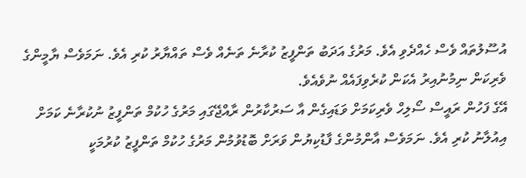އުސޫލުތައް ވެސް ހެއްދެވި އެވެ. މަރުގެ އަދަބު ތަންފީޒު ކުރާނެ ތަނެއް ވެސް ތައްޔާރު ކުރި އެވެ. ނަމަވެސް ޔާމީންގެ ވެރިކަން ނިމުނުއިރު އެކަން ކުރެވިފައެއް ނުވެއެވެ.
އޭގެ ފަހުން ރައީސް ސޯލިހް ވެރިކަމަށް ވަޑައިގެން އާ ސަރުކާރުން ރާއްޖޭގައި މަރުގެ ހުކުމް ތަންފީޒު ނުކުރާނެ ކަމަށް އިއުލާނު ކުރި އެވެ. ނަމަވެސް އާންމުންގެ ފާޑުކިޔުން ވަރަށް ބޮޑުވުމުން މަރުގެ ހުކުމް ތަންފީޒު ކުރުމަކީ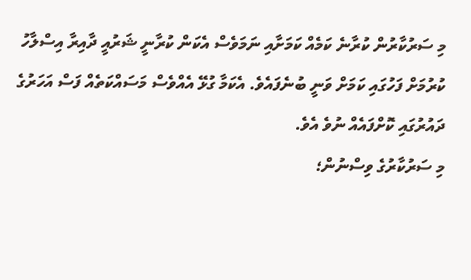މި ސަރުކާރުން ކުރާނެ ކަމެއް ކަމަށާއި ނަމަވެސް އެކަން ކުރާނީ ޝަރުއީ ދާއިރާ އިސްލާހު ކުރުމަށް ފަހުގައި ކަމަށް ވަނީ ބުނެފައެވެ. އެކަމާ ގުޅޭ އެއްވެސް މަސައްކަތެއް ފަސް އަހަރުގެ ދައުރުގައި ކޮށްފައެއް ނުވެ އެވެ.
މި ސަރުކާރުގެ ވިސްނުން؛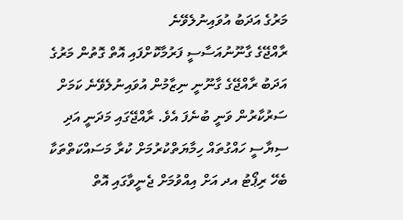މަރުގެ އަދަބު އުވައިނުލެވޭނެ
ރާއްޖޭގެ ގާނޫނުއަސާސީ ފަރުމާކޮށްފައި އޮތް ގޮތުން މަރުގެ އަދަބު ރާއްޖޭގެ ގާނޫނީ ނިޒާމުން އުވައިނުލެވޭނެ ކަމަށް ސަރުކާރުން ވަނީ ބުނެފަ އެވެ. ރާއްޖޭގައި މަދަނީ އަދި ސިޔާސީ ހައްގުތައް ހިމާޔަތްކުރުމަށް ކުރާ މަސައްކަތްތަކާ ބެހޭ ރިޕޯޓު އދ އަށް އިއްވުމަށް ޖެނީވާގައި އޮތް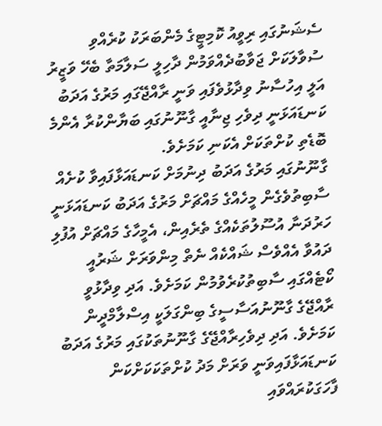ސެޝަނުގައި ރިވީއު ކޮމިޓީގެ މެންބަރަކު ކުރެއްވި ސުވާލަކަށް ޖަވާބުދެއްވަމުން ދާހިލީ ސަލާމަތާ ބެހޭ ވަޒީރު އަލީ އިހުސާނު ވިދާޅުވެފައި ވަނީ ރާއްޖޭގައި މަރުގެ އަދަބު ކަނޑައަޅަނީ ދިވެހި ޖިނާއީ ގާނޫނުގައި ބަޔާންކުރާ އެންމެ ބޮޑެތި ކުށްތަކަށް އެކަނި ކަމަށެވެ.
ގާނޫނުގައި މަރުގެ އަދަބު ދިނުމަށް ކަނޑައަޅާފައިވާ ކުށެއް ސާބިތުވެގެން މީހެއްގެ މައްޗަށް މަރުގެ އަދަބު ކަނޑައަޅަނީ ހަރުދަނާ އުސޫލުތަކެއްގެ ތެރެއިން، އެމީހާގެ މައްޗަށް އުފުލި ދައުވާ އެއްވެސް ޝައްކެއް ނެތް މިންވަރަށް ޝަރުއީ ކޯޓެއްގައި ސާބިތުކުރެވުމުން ކަމަށެވެ. އަދި ވިދާޅުވީ ރާއްޖޭގެ ގާނޫނުއަސާސީގެ ބިންގަލަކީ އިސްލާމްދީން ކަމަށެވެ. އަދި ދިވެހިރާއްޖޭގެ ގާނޫނުތަކުގައި މަރުގެ އަދަބު ކަނޑައަޅާފައިވަނީ ވަރަށް މަދު ކުށްތަކަކަށްކަން ފާހަގަކުރައްވައި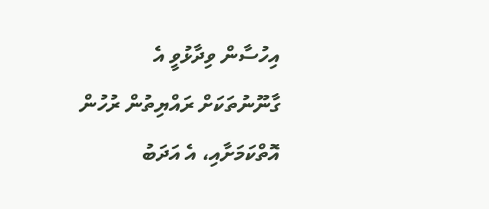އިހުސާން ވިދާޅުވީ އެ ގާނޫނުތަކަށް ރައްޔިތުން ރުހުން އޮތްކަމަށާއި، އެ އަދަބު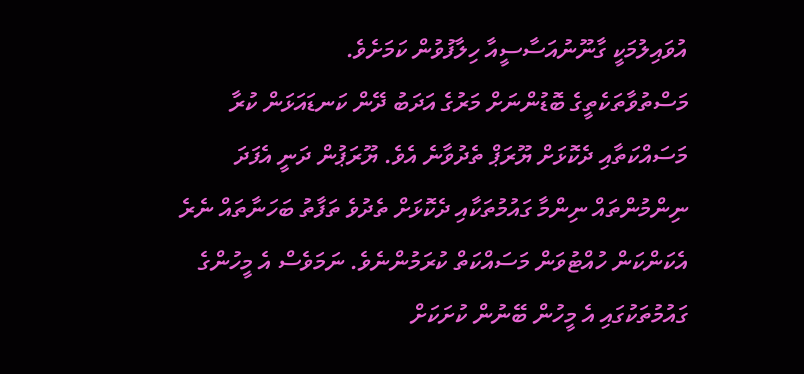އުވައިލުމަކީ ގާނޫނުއަސާސީއާ ހިލާފުވުން ކަމަށެވެ.
މަސްތުވާތަކެތީގެ ބޮޑުންނަށް މަރުގެ އަދަބު ދޭން ކަނޑައަޅަން ކުރާ މަސައްކަތާއި ދެކޮޅަށް ޔޫރަޕް ތެދުވާނެ އެވެ. ޔޫރަޕުން ދަނީ އެފަދަ ނިންމުންތައް ނިންމާ ގައުމުތަކާއި ދެކޮޅަށް ތެދުވެ ތަފާތު ބަހަނާތައް ނެރެ އެކަންކަން ހުއްޓުވަން މަސައްކަތް ކުރަމުންނެވެ. ނަމަވެސް އެ މީހުންގެ ގައުމުތަކުގައި އެ މީހުން ބޭނުން ކުށަކަށް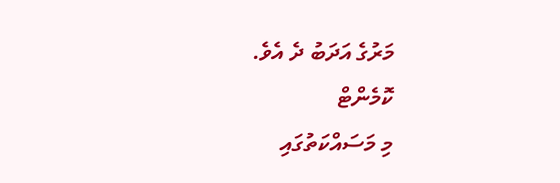މަރުގެ އަދަބު ދެ އެވެ.
ކޮމެންޓް
މި މަސައްކަތުގައި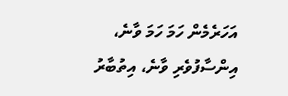އަހަރެމެން ހަމަ ހަމަ ވާނެ، އިންސާފުވެރި ވާނެ، އިތުބާރު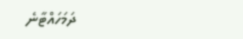ދަމަހައްޓާނެ